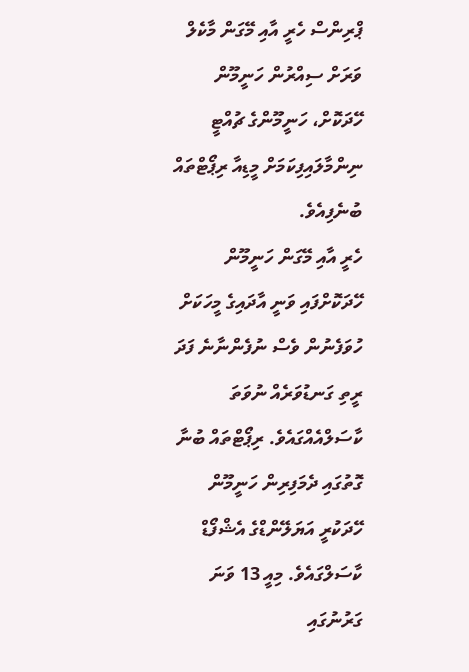ޕްރިންސް ހެރީ އާއި މޭގަން މާކެލް ވަރަށް ސިއްރުން ހަނީމޫން ހޭދަކޮށް، ހަނީމޫންގެ ޗުއްޓީ ނިންމާލައިފިކަމަށް މީޑިއާ ރިޕޯޓްތައް ބުނެފިއެވެ.
ހެރީ އާއި މޭގަން ހަނީމޫން ހޭދަކޮށްފައި ވަނީ އާދައިގެ މީހަކަށް ހުވަފެނުން ވެސް ނުފެންނާނެ ފަދަ ރީތި ގަނޑުވަރެއް ނުވަތަ ކާސަލްއެއްގައެވެ. ރިޕޯޓްތައް ބުނާ ގޮތުގައި ދެމަފިރިން ހަނީމޫން ހޭދަކުރީ އަޔަލޭންޑްގެ އެޝްފޯޑް ކާސަލްގައެވެ. މިއީ 13 ވަނަ ގަރުނުގައި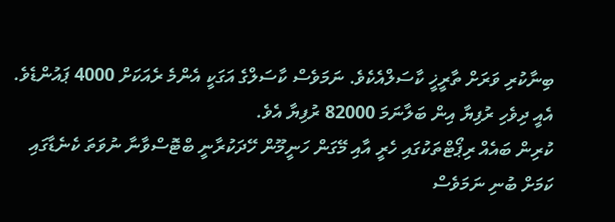ބިނާކުރި ވަރަށް ތާރީޚީ ކާސަލްއެކެވެ. ނަމަވެސް ކާސަލްގެ އަގަކީ އެންމެ ރެއަކަށް 4000 ޕައުންޑެވެ. އެއީ ދިވެހި ރުފިޔާ އިން ބަލާނަމަ 82000 ރުފިޔާ އެވެ.
ކުރިން ބައެއް ރިޕޯޓްތަކުގައި ހެރީ އާއި މޭގަން ހަނީމޫން ހޭދަކުރާނީ ބްޓޮސްވާނާ ނުވަތަ ކެނެޑާގައި ކަމަށް ބުނި ނަމަވެސް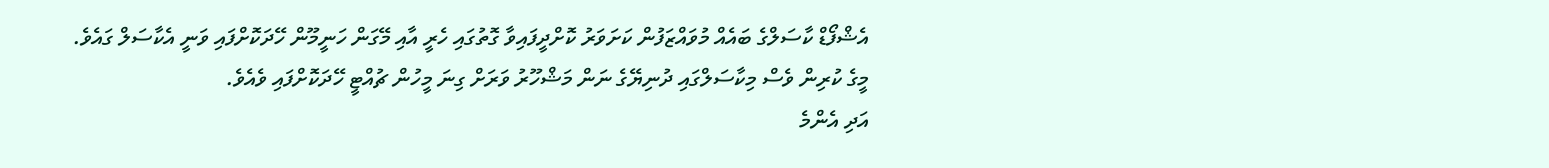އެޝްފޯޑް ކާސަލްގެ ބައެއް މުވައްޒަފުން ކަށަވަރު ކޮށްދީފައިވާ ގޮތުގައި ހެރީ އާއި މޭގަން ހަނީމޫން ހޭދަކޮށްފައި ވަނީ އެކާސަލް ގައެވެ.
މީގެ ކުރިން ވެސް މިކާސަލްގައި ދުނިޔޭގެ ނަން މަޝްހޫރު ވަރަށް ގިނަ މީހުން ޗުއްޓީ ހޭދަކޮށްފައި ވެއެވެ.
އަދި އެންމެ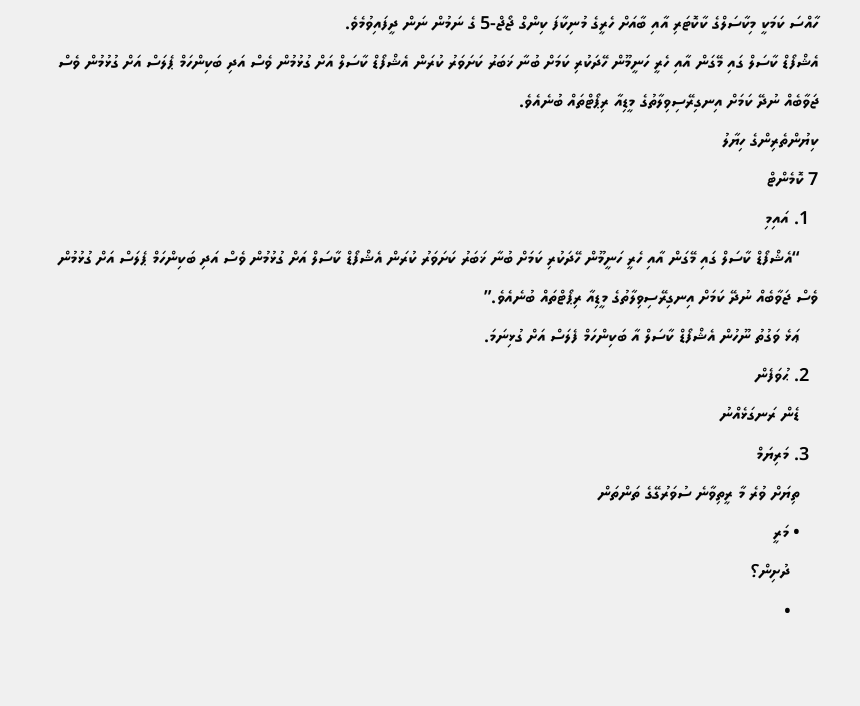ހާއްސަ ކަމަކީ މިކާސަލްގެ ކާކޮޓަރި އާއި ބާއަށް ހެރީގެ މުނިކާފަ ކިންގް ޖޯޖް-5 ގެ ނަމުން ނަން ދީފައިވުމެވެ.
އެޝްފޯޑް ކާސަލް ގައި މޭގަން އާއި ހެރީ ހަނީމޫން ހޭދަކުރި ކަމަށް ބުނާ ޚަބަރު ކަށަވަރު ކުރަން އެޝްފޯޑް ކާސަލް އަށް ގުޅުމުން ވެސް އަދި ބަކިންހަމް ޕެލަސް އަށް ގުޅުމުން ވެސް ޖަވާބެއް ނުދޭ ކަމަށް އިނގިރޭސިވިލާތުގެ މީޑިއާ ރިޕޯޓްތައް ބުނެއެވެ.
ކިޔުންތެރިންގެ ހިޔާލު
7 ކޮމެންޓް
  1. އައިމި
    “އެޝްފޯޑް ކާސަލް ގައި މޭގަން އާއި ހެރީ ހަނީމޫން ހޭދަކުރި ކަމަށް ބުނާ ޚަބަރު ކަށަވަރު ކުރަން އެޝްފޯޑް ކާސަލް އަށް ގުޅުމުން ވެސް އަދި ބަކިންހަމް ޕެލަސް އަށް ގުޅުމުން ވެސް ޖަވާބެއް ނުދޭ ކަމަށް އިނގިރޭސިވިލާތުގެ މީޑިއާ ރިޕޯޓްތައް ބުނެއެވެ.”
    ޢަޅެ ވަގުތު ނޫހުން އެޝްފޯޑް ކާސަލް އާ ބަކިންހަމް ފެލަސް އަށް ގުޅިނަމަ.
  2. ޙުވަފެން
    ޑެން ރަނގަޅެއްނު
  3. މަރިޔަމް
    ތިޔަށް ވުރެ މާ ރީތިވާނެ ސުވަރުގޭގެ ތަންތަން
    • މަރީ
      ދުށިން؟
      •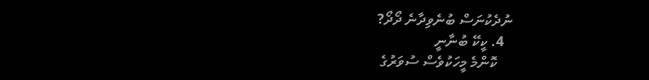ނުދެކުނަސް ބުނެވިދާނެ ދޯދޯ?
  4. ކީކޭ ބުނާނީ
    ކޮންމެ މީހަކުވެސް ސުވަރުގެ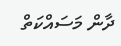ދާން މަސައްކަތް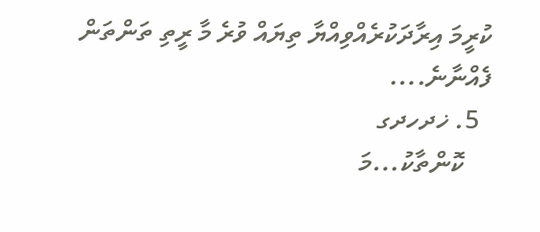ކުރީމަ އިރާދަކުރެއްވިއްޔާ ތިޔައް ވުރެ މާ ރީތި ތަންތަން ފެއްނާނެ....
  5. ޚދހދގ
    ކޮންތާކު...މަ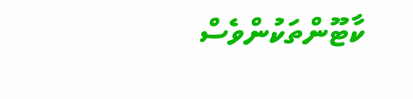ކާޓޫންތަކުންވެސް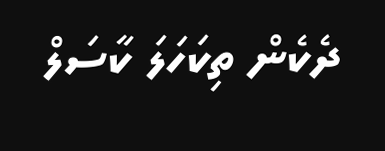ދެކެން ތިކަހަލަ ކާސަލް